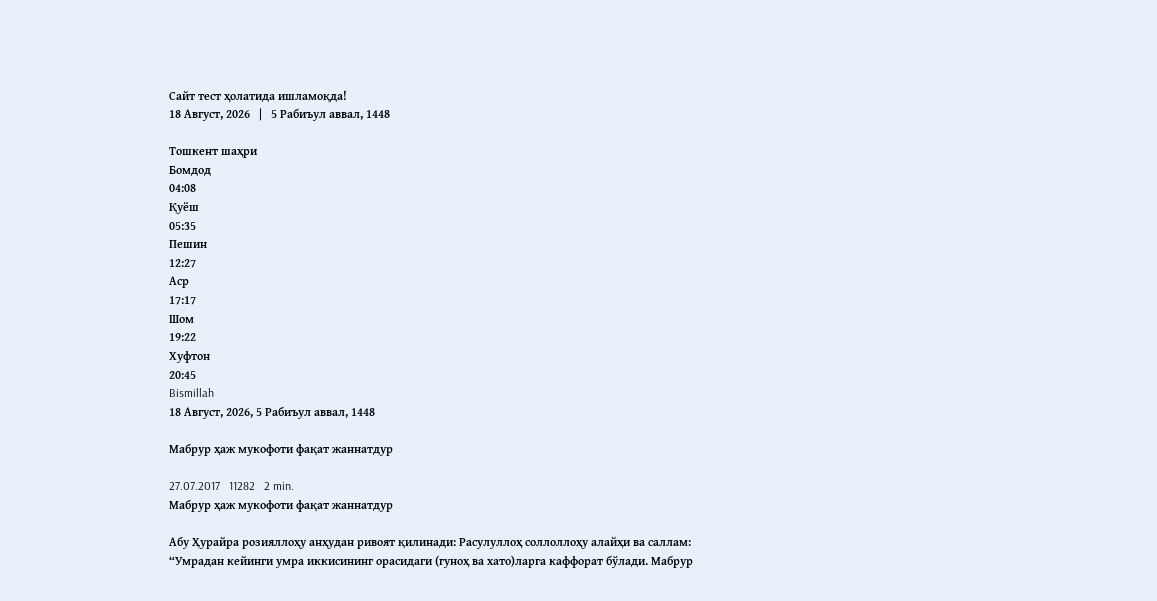Сайт тест ҳолатида ишламоқда!
18 Август, 2026   |   5 Рабиъул аввал, 1448

Тошкент шаҳри
Бомдод
04:08
Қуёш
05:35
Пешин
12:27
Аср
17:17
Шом
19:22
Хуфтон
20:45
Bismillah
18 Август, 2026, 5 Рабиъул аввал, 1448

Мабрур ҳаж мукофоти фақат жаннатдур

27.07.2017   11282   2 min.
Мабрур ҳаж мукофоти фақат жаннатдур

Абу Ҳурайра розияллоҳу анҳудан ривоят қилинади: Расулуллоҳ соллоллоҳу алайҳи ва саллам: “Умрадан кейинги умра иккисининг орасидаги (гуноҳ ва хато)ларга каффорат бўлади. Мабрур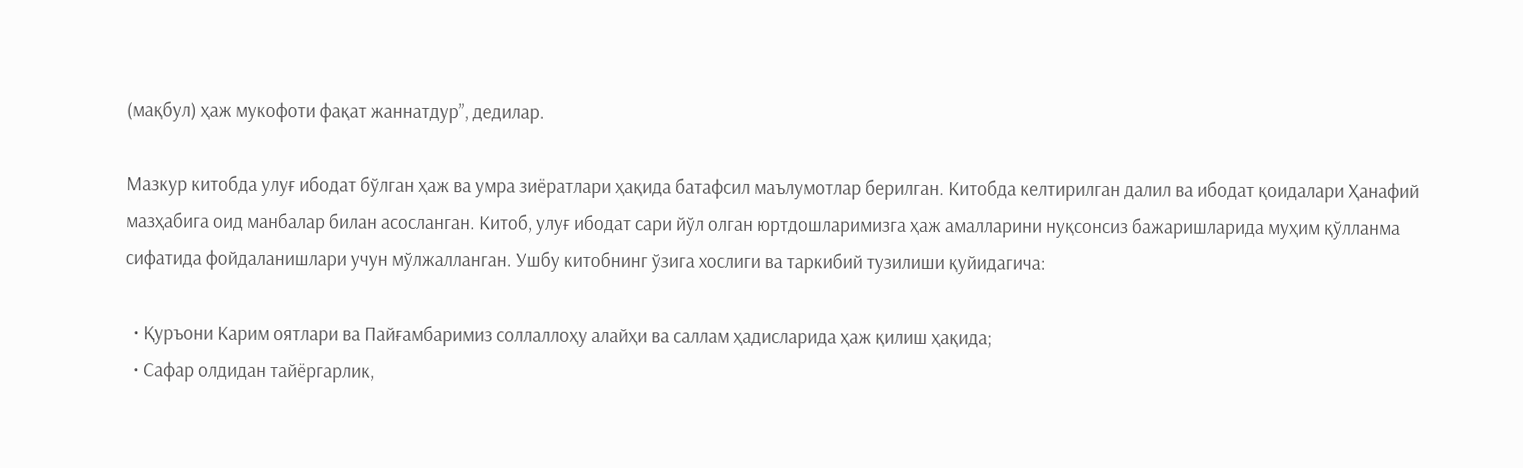(мақбул) ҳаж мукофоти фақат жаннатдур”, дедилар.

Мазкур китобда улуғ ибодат бўлган ҳаж ва умра зиёратлари ҳақида батафсил маълумотлар берилган. Китобда келтирилган далил ва ибодат қоидалари Ҳанафий мазҳабига оид манбалар билан асосланган. Китоб, улуғ ибодат сари йўл олган юртдошларимизга ҳаж амалларини нуқсонсиз бажаришларида муҳим қўлланма сифатида фойдаланишлари учун мўлжалланган. Ушбу китобнинг ўзига хослиги ва таркибий тузилиши қуйидагича:

  • Қуръони Карим оятлари ва Пайғамбаримиз соллаллоҳу алайҳи ва саллам ҳадисларида ҳаж қилиш ҳақида;
  • Сафар олдидан тайёргарлик,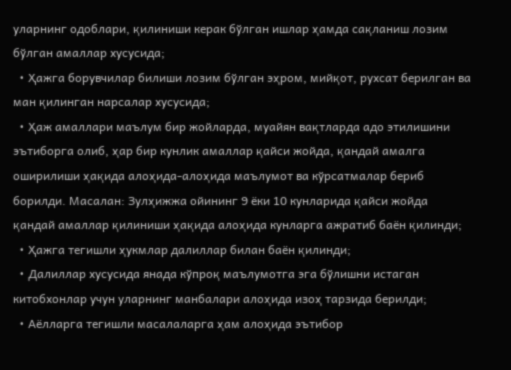уларнинг одоблари, қилиниши керак бўлган ишлар ҳамда сақланиш лозим бўлган амаллар хусусида;
  • Ҳажга борувчилар билиши лозим бўлган эҳром, мийқот, рухсат берилган ва ман қилинган нарсалар хусусида;
  • Ҳаж амаллари маълум бир жойларда, муайян вақтларда адо этилишини эътиборга олиб, ҳар бир кунлик амаллар қайси жойда, қандай амалга оширилиши ҳақида алоҳида-алоҳида маълумот ва кўрсатмалар бериб борилди. Масалан: Зулҳижжа ойининг 9 ёки 10 кунларида қайси жойда қандай амаллар қилиниши ҳақида алоҳида кунларга ажратиб баён қилинди;
  • Ҳажга тегишли ҳукмлар далиллар билан баён қилинди;
  • Далиллар хусусида янада кўпроқ маълумотга эга бўлишни истаган китобхонлар учун уларнинг манбалари алоҳида изоҳ тарзида берилди;
  • Аёлларга тегишли масалаларга ҳам алоҳида эътибор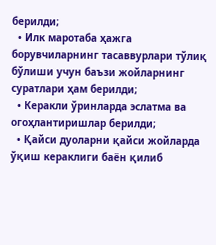берилди;
  • Илк маротаба ҳажга борувчиларнинг тасаввурлари тўлиқ бўлиши учун баъзи жойларнинг суратлари ҳам берилди;
  • Керакли ўринларда эслатма ва огоҳлантиришлар берилди;
  • Қайси дуоларни қайси жойларда ўқиш кераклиги баён қилиб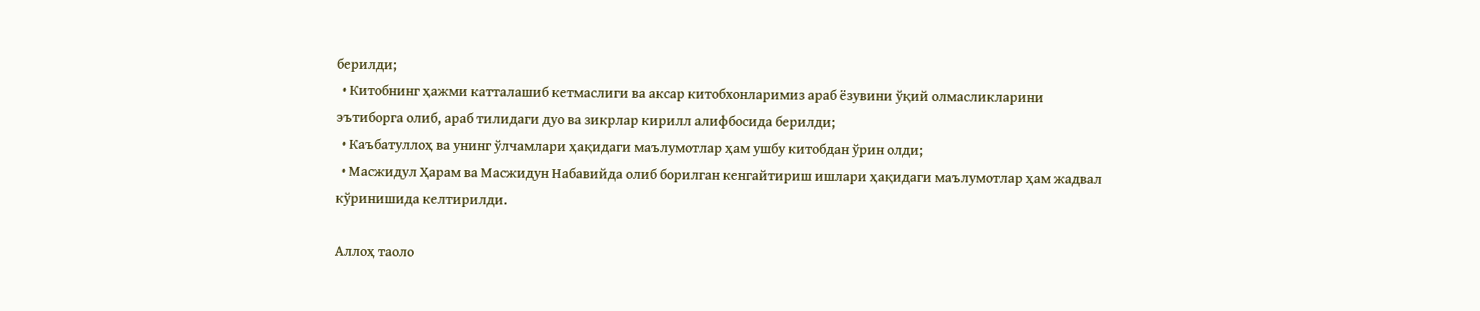берилди;
  • Китобнинг ҳажми катталашиб кетмаслиги ва аксар китобхонларимиз араб ёзувини ўқий олмасликларини эътиборга олиб, араб тилидаги дуо ва зикрлар кирилл алифбосида берилди;
  • Каъбатуллоҳ ва унинг ўлчамлари ҳақидаги маълумотлар ҳам ушбу китобдан ўрин олди;
  • Масжидул Ҳарам ва Масжидун Набавийда олиб борилган кенгайтириш ишлари ҳақидаги маълумотлар ҳам жадвал кўринишида келтирилди.

Аллоҳ таоло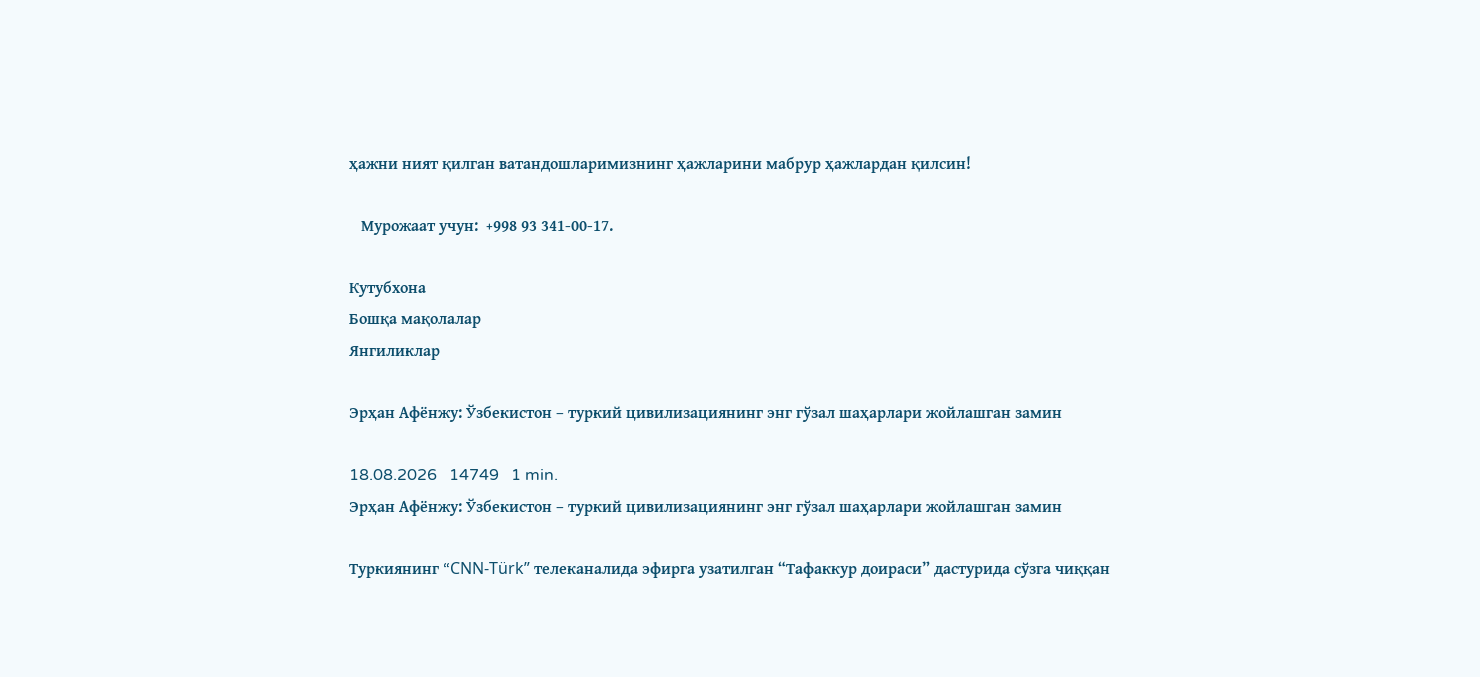ҳажни ният қилган ватандошларимизнинг ҳажларини мабрур ҳажлардан қилсин!

   Мурожаат учун:  +998 93 341-00-17.

Кутубхона
Бошқа мақолалар
Янгиликлар

Эрҳан Афёнжу: Ўзбекистон – туркий цивилизациянинг энг гўзал шаҳарлари жойлашган замин

18.08.2026   14749   1 min.
Эрҳан Афёнжу: Ўзбекистон – туркий цивилизациянинг энг гўзал шаҳарлари жойлашган замин

Туркиянинг “CNN-Türk” телеканалида эфирга узатилган “Тафаккур доираси” дастурида сўзга чиққан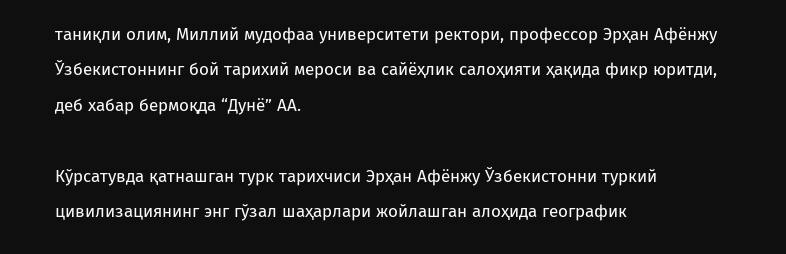таниқли олим, Миллий мудофаа университети ректори, профессор Эрҳан Афёнжу Ўзбекистоннинг бой тарихий мероси ва сайёҳлик салоҳияти ҳақида фикр юритди, деб хабар бермоқда “Дунё” АА.

Кўрсатувда қатнашган турк тарихчиси Эрҳан Афёнжу Ўзбекистонни туркий цивилизациянинг энг гўзал шаҳарлари жойлашган алоҳида географик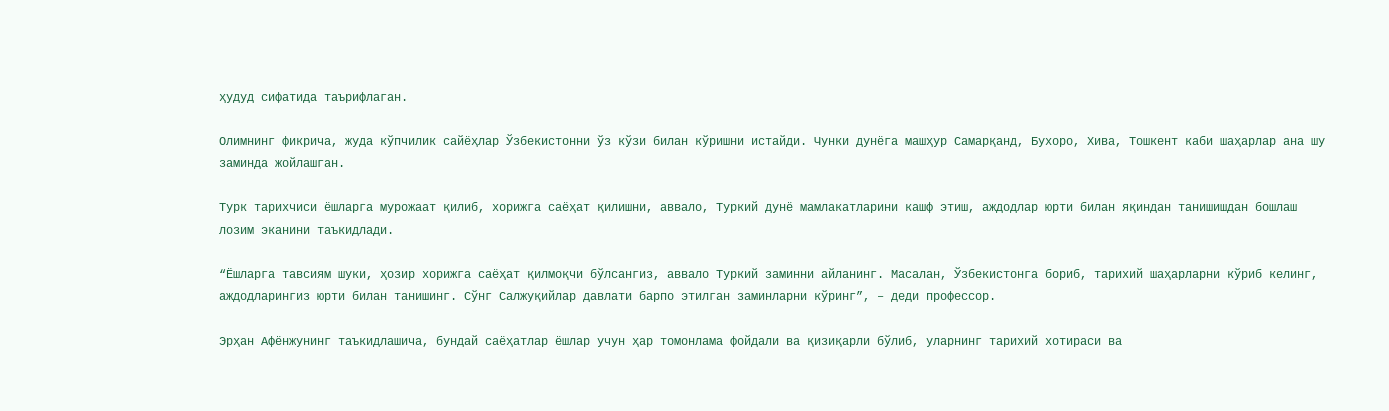ҳудуд сифатида таърифлаган.

Олимнинг фикрича, жуда кўпчилик сайёҳлар Ўзбекистонни ўз кўзи билан кўришни истайди. Чунки дунёга машҳур Самарқанд, Бухоро, Хива, Тошкент каби шаҳарлар ана шу заминда жойлашган.

Турк тарихчиси ёшларга мурожаат қилиб, хорижга саёҳат қилишни, аввало, Туркий дунё мамлакатларини кашф этиш, аждодлар юрти билан яқиндан танишишдан бошлаш лозим эканини таъкидлади.

“Ёшларга тавсиям шуки, ҳозир хорижга саёҳат қилмоқчи бўлсангиз, аввало Туркий заминни айланинг. Масалан, Ўзбекистонга бориб, тарихий шаҳарларни кўриб келинг, аждодларингиз юрти билан танишинг. Сўнг Салжуқийлар давлати барпо этилган заминларни кўринг”, – деди профессор.

Эрҳан Афёнжунинг таъкидлашича, бундай саёҳатлар ёшлар учун ҳар томонлама фойдали ва қизиқарли бўлиб, уларнинг тарихий хотираси ва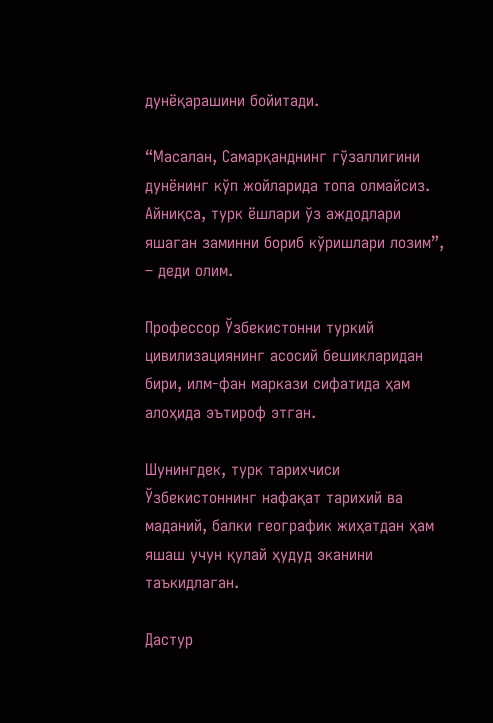дунёқарашини бойитади.

“Масалан, Самарқанднинг гўзаллигини дунёнинг кўп жойларида топа олмайсиз. Айниқса, турк ёшлари ўз аждодлари яшаган заминни бориб кўришлари лозим”, – деди олим.

Профессор Ўзбекистонни туркий цивилизациянинг асосий бешикларидан бири, илм-фан маркази сифатида ҳам алоҳида эътироф этган.

Шунингдек, турк тарихчиси Ўзбекистоннинг нафақат тарихий ва маданий, балки географик жиҳатдан ҳам яшаш учун қулай ҳудуд эканини таъкидлаган.

Дастур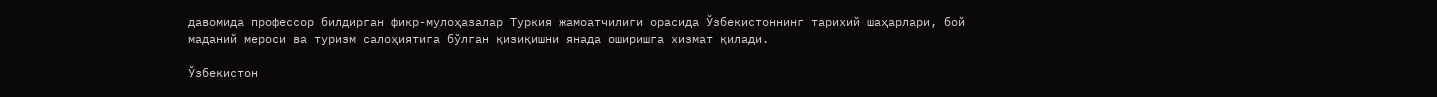давомида профессор билдирган фикр-мулоҳазалар Туркия жамоатчилиги орасида Ўзбекистоннинг тарихий шаҳарлари, бой маданий мероси ва туризм салоҳиятига бўлган қизиқишни янада оширишга хизмат қилади.

Ўзбекистон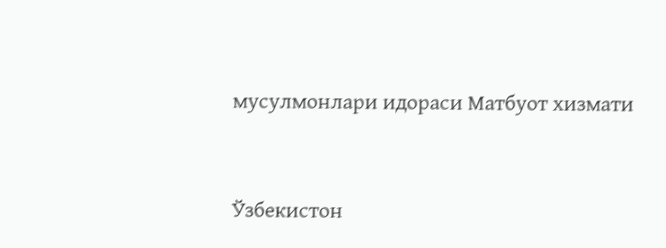мусулмонлари идораси Матбуот хизмати



Ўзбекистон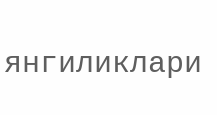янгиликлари